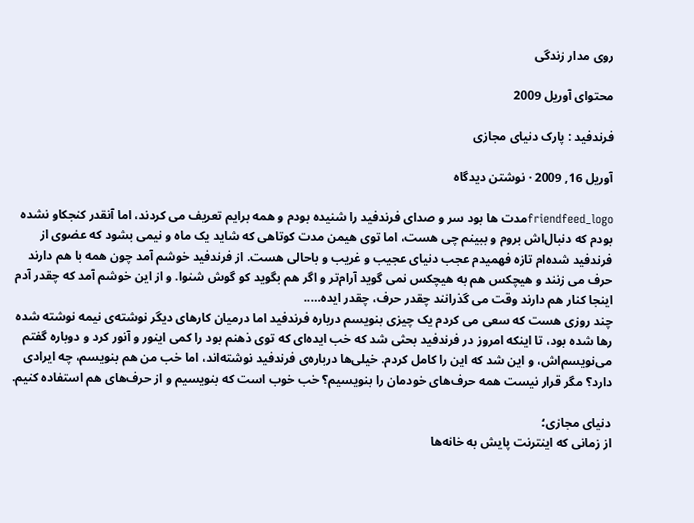روی مدار زندگی

محتوای آوریل 2009

فرندفید : پارک دنیای مجازی

آوریل 16, 2009 · نوشتن دیدگاه

friendfeed_logoمدت ها بود سر و صدای فرندفید را شنیده بودم و همه برایم تعریف می کردند، اما آنقدر کنجکاو نشده بودم که دنبال‌اش بروم و ببینم چی هست، اما توی هیمن مدت کوتاهی که شاید یک ماه و نیمی بشود که عضوی از فرندفید شده‌ام تازه فهمیدم عجب دنیای عجیب و غریب و باحالی هست. از فرندفید خوشم آمد چون همه با هم دارند حرف می زنند و هیچکس هم به هیچکس نمی گوید آرام‌تر و اگر هم بگوید کو گوش شنوا. و از این خوشم آمد که چقدر آدم اینجا کنار هم دارند وقت می گذرانند چقدر حرف، چقدر ایده…..
چند روزی هست که سعی می کردم یک چیزی بنویسم درباره فرندفید اما درمیان کارهای دیگر نوشته‌ی نیمه نوشته شده رها شده بود، تا اینکه امروز در فرندفید بحثی شد که خب ایده‌ای که توی ذهنم بود را کمی اینور و آنور کرد و دوباره گفتم می‌نویسم‌اش، و این شد که این را کامل کردم. خیلی‌ها درباره‌ی فرندفید نوشته‌اند، اما خب من هم بنویسم، چه ایرادی دارد؟ مگر قرار نیست همه حرف‌های خودمان را بنویسیم؟ خب خوب است که بنویسیم و از حرف‌های هم استفاده کنیم.

دنیای مجازی؛
از زمانی که اینترنت پایش به خانه‌ها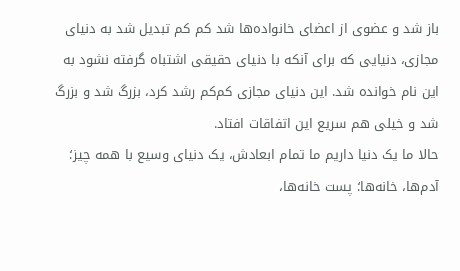باز شد و عضوی از اعضای خانواده‌ها شد کم کم تبدیل شد به دنیای مجازی، دنیایی که برای آنکه با دنیای حقیقی اشتباه گرفته نشود به این نام خوانده شد. این دنیای مجازی کم‌کم رشد کرد، بزرگ شد و بزرگ شد و خیلی هم سریع این اتفاقات افتاد.
حالا ما یک دنیا داریم ما تمام ابعادش، یک دنیای وسیع با همه چیز؛ آدم‌ها، خانه‌ها؛ پست خانه‌ها،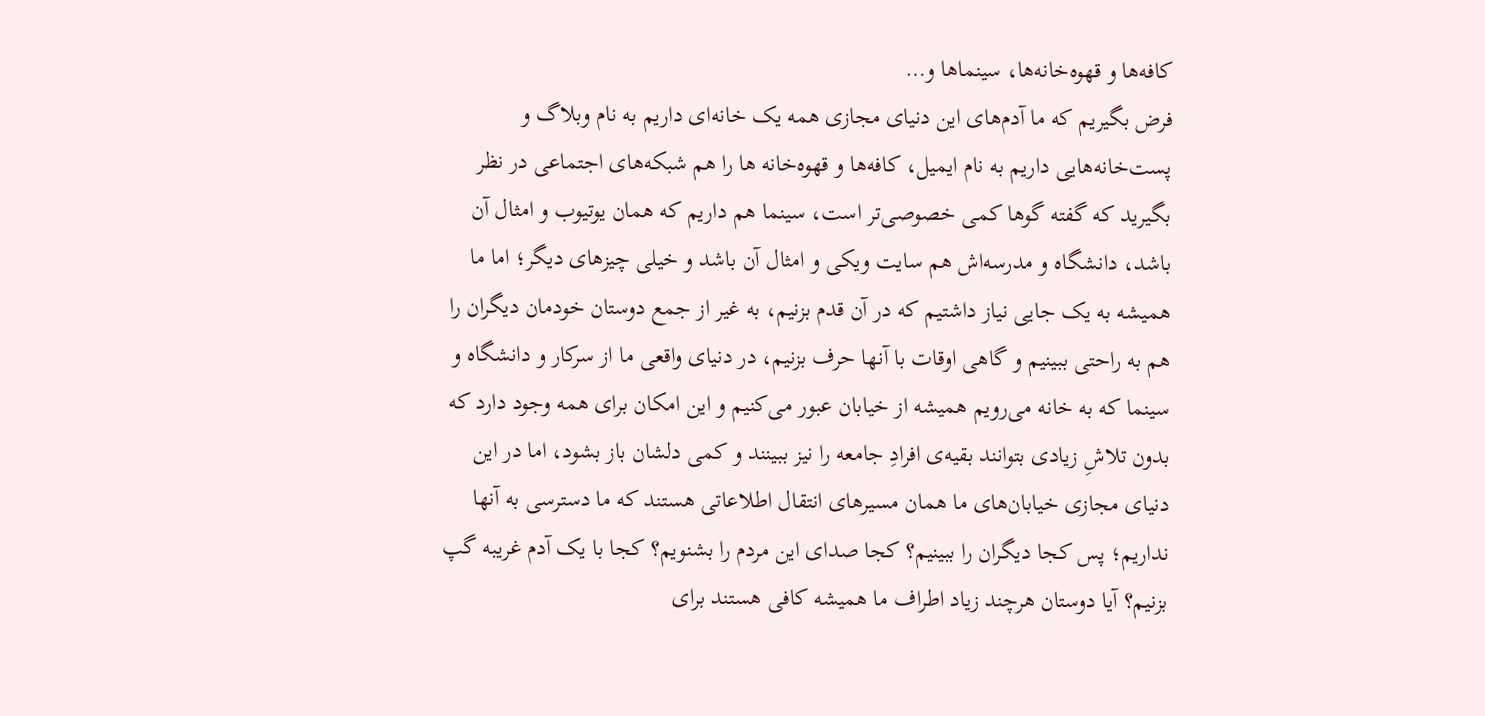کافه‌ها و قهوه‌خانه‌ها، سینماها و…
فرض بگیریم که ما آدم‌های این دنیای مجازی همه یک خانه‌ای داریم به نام وبلاگ و پست‌خانه‌هایی داریم به نام ایمیل، کافه‌ها و قهوه‌خانه ها را هم شبکه‌های اجتماعی در نظر بگیرید که گفته گوها کمی خصوصی‌تر است، سینما هم داریم که همان یوتیوب و امثال آن باشد، دانشگاه و مدرسه‌اش هم سایت ویکی و امثال آن باشد و خیلی چیزهای دیگر؛ اما ما همیشه به یک جایی نیاز داشتیم که در آن قدم بزنیم، به غیر از جمع دوستان خودمان دیگران را هم به راحتی ببینیم و گاهی اوقات با آنها حرف بزنیم، در دنیای واقعی ما از سرکار و دانشگاه و سینما که به خانه می‌رویم همیشه از خیابان عبور می‌کنیم و این امکان برای همه وجود دارد که بدون تلاشِ زیادی بتوانند بقیه‌ی افرادِ جامعه را نیز ببینند و کمی دلشان باز بشود، اما در این دنیای مجازی خیابان‌های ما همان مسیرهای انتقال اطلاعاتی هستند که ما دسترسی به آنها نداریم؛ پس کجا دیگران را ببینیم؟ کجا صدای این مردم را بشنویم؟ کجا با یک آدم غریبه گپ بزنیم؟ آیا دوستان هرچند زیاد اطراف ما همیشه کافی هستند برای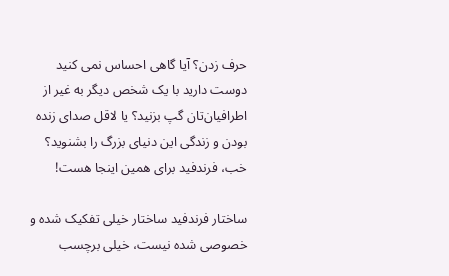حرف زدن؟ آیا گاهی احساس نمی کنید دوست دارید با یک شخص دیگر به غیر از اطرافیان‌تان گپ بزنید؟ یا لاقل صدای زنده بودن و زندگی این دنیای بزرگ را بشنوید؟
خب، فرندفید برای همین اینجا هست!

ساختار فرندفید ساختار خیلی تفکیک شده و خصوصی شده نیست، خیلی برچسب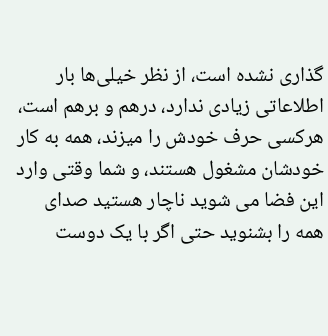گذاری نشده است، از نظر خیلی‌ها بار اطلاعاتی زیادی ندارد، درهم و برهم است، هرکسی حرف خودش را میزند، همه به کار خودشان مشغول هستند، و شما وقتی وارد این فضا می شوید ناچار هستید صدای همه را بشنوید حتی اگر با یک دوست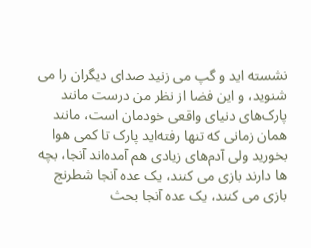نشسته اید و گپ می زنید صدای دیگران را می شنوید، و این فضا از نظر من درست مانند پارک‌های دنیای واقعی خودمان است، مانند همان زمانی که تنها رفته‌اید پارک تا کمی هوا بخورید ولی آدم‌های زیادی هم آمده‌اند آنجا، بچه ها دارند بازی می کنند، یک عده آنجا شطرنج بازی می کنند، یک عده آنجا بحث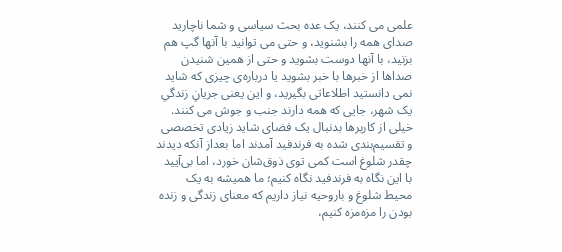علمی می کنند، یک عده بحث سیاسی و شما ناچارید صدای همه را بشنوید، و حتی می توانید با آنها گپ هم بزنید، با آنها دوست بشوید و حتی از همین شنیدن صداها از خبرها با خبر بشوید یا درباره‌ی چیزی که شاید نمی دانستید اطلاعاتی بگیرید، و این یعنی جریانِ زندگیِ یک شهر، جایی که همه دارند جنب و جوش می کنند.
خیلی از کاربرها بدنبال یک فضای شاید زیادی تخصصی و تقسیم‌بندی شده به فرندفید آمدند اما بعداز آنکه دیدند چقدر شلوغ است کمی توی ذوق‌شان خورد، اما بی‌آیید با این نگاه به فرندفید نگاه کنیم؛ ما همیشه به یک محیط شلوغ و باروحیه نیاز داریم که معنای زندگی و زنده بودن را مزه‌مزه کنیم،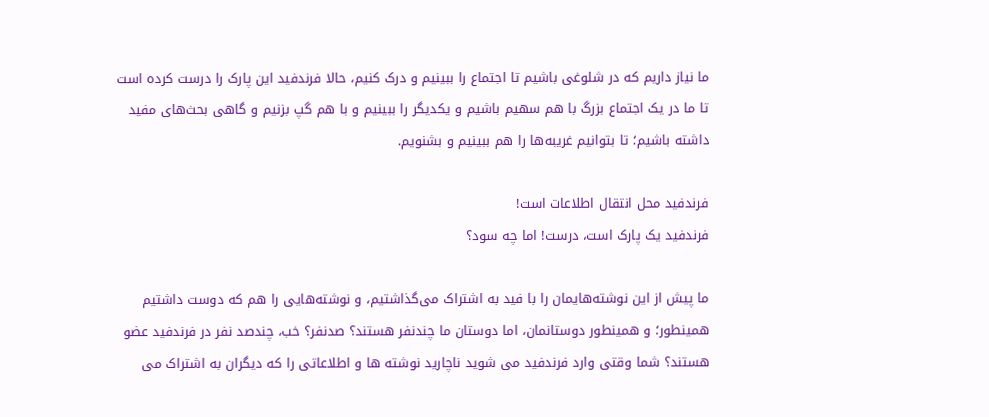ما نیاز داریم که در شلوغی باشیم تا اجتماع را ببینیم و درک کنیم، حالا فرندفید این پارک را درست کرده است تا ما در یک اجتماع بزرگ با هم سهیم باشیم و یکدیگر را ببینیم و با هم گپ بزنیم و گاهی بحث‌های مفید داشته باشیم؛ تا بتوانیم غریبه‌ها را هم ببینیم و بشنویم.

فرندفید محل انتقال اطلاعات است!
فرندفید یک پارک است، درست! اما چه سود؟

ما پیش از این نوشته‌هایمان را با فید به اشتراک می‌گذاشتیم، و نوشته‌هایی را هم که دوست داشتیم همینطور؛ و همینطور دوستانمان، اما دوستان ما چندنفر هستند؟ صدنفر؟ خب، چندصد نفر در فرندفید عضو هستند؟ شما وقتی وارد فرندفید می شوید ناچارید نوشته ها و اطلاعاتی را که دیگران به اشتراک می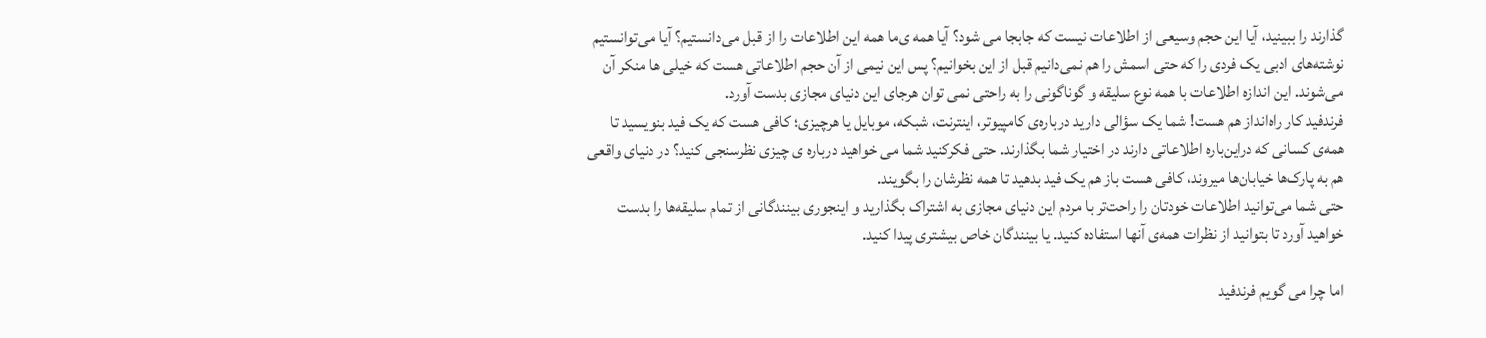گذارند را ببینید، آیا این حجم وسیعی از اطلاعات نیست که جابجا می شود؟ آیا همه ی‌ما همه این اطلاعات را از قبل می‌دانستیم؟ آیا می‌توانستیم نوشته‌های ادبی یک فردی را که حتی اسمش را هم نمی‌دانیم قبل از این بخوانیم؟ پس این نیمی از آن حجم اطلاعاتی هست که خیلی ها منکر آن می‌شوند. این اندازه اطلاعات با همه نوع سلیقه و گوناگونی را به راحتی نمی توان هرجای این دنیای مجازی بدست آورد.
فرندفید کار راه‌انداز هم هست! شما یک سؤالی دارید درباره‌ی کامپیوتر، اینترنت، شبکه، موبایل یا هرچیزی؛ کافی هست که یک فید بنویسید تا همه‌ی کسانی که دراین‌باره اطلاعاتی دارند در اختیار شما بگذارند. حتی فکرکنید شما می خواهید درباره ی چیزی نظرسنجی کنید؟ در دنیای واقعی هم به پارک‌ها خیابان‌ها میروند، کافی هست باز هم یک فید بدهید تا همه نظرشان را بگویند.
حتی شما می‌توانید اطلاعات خودتان را راحت‌تر با مردم این دنیای مجازی به اشتراک بگذارید و اینجوری بینندگانی از تمام سلیقه‌ها را بدست خواهید آورد تا بتوانید از نظرات همه‌ی آنها استفاده کنید. یا بینندگان خاص بیشتری پیدا کنید.

اما چرا می گویم فرندفید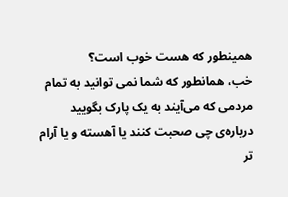همینطور که هست خوب است؟
خب، همانطور که شما نمی توانید به تمام مردمی که می‌آیند به یک پارک بگویید درباره‌ی چی صحبت کنند یا آهسته و یا آرام تر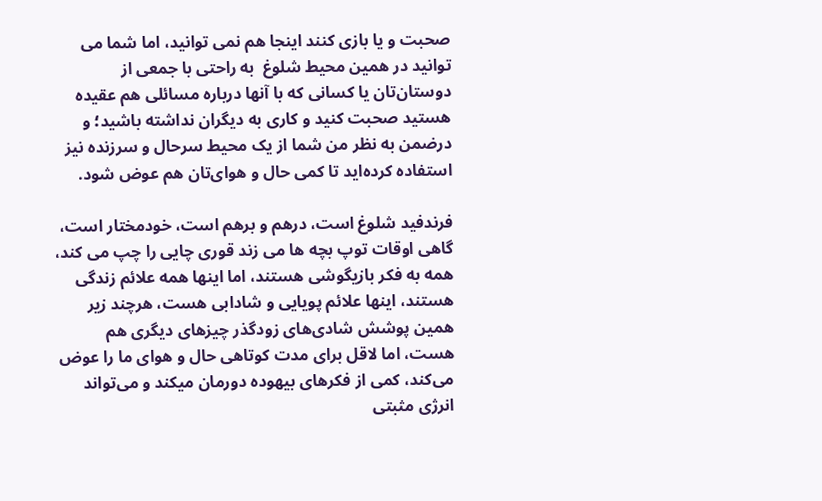صحبت و یا بازی کنند اینجا هم نمی توانید، اما شما می توانید در همین محیط شلوغ  به راحتی با جمعی از دوستان‌تان یا کسانی که با آنها درباره مسائلی هم عقیده هستید صحبت کنید و کاری به دیگران نداشته باشید؛ و درضمن به نظر من شما از یک محیط سرحال و سرزنده نیز استفاده کرده‌اید تا کمی حال و هوای‌تان هم عوض شود.

فرندفید شلوغ است، درهم و برهم است، خودمختار است، گاهی اوقات توپ بچه ها می زند قوری چایی را چپ می کند، همه به فکر بازیگوشی هستند، اما اینها همه علائم زندگی هستند، اینها علائم پویایی و شادابی هست، هرچند زیر همین پوشش شادی‌های زودگذر چیزهای دیگری هم هست، اما لاقل برای مدت کوتاهی حال و هوای ما را عوض می‌کند، کمی از فکرهای بیهوده دورمان میکند و می‌تواند انرژی مثبتی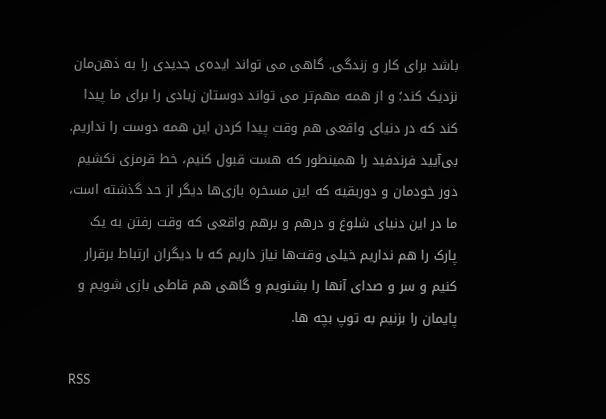باشد برای کار و زندگی. گاهی می تواند ایده‌ی جدیدی را به ذهن‌مان نزدیک کند؛ و از همه مهم‌تر می تواند دوستان زیادی را برای ما پیدا کند که در دنیای واقعی هم وقت پیدا کردن این همه دوست را نداریم.
بی‌آیید فرندفید را همینطور که هست قبول کنیم، خط قرمزی نکشیم دور خودمان و دوربقیه که این مسخره بازی‌ها دیگر از حد گذشته است، ما در این دنیای شلوغ و درهم و برهم واقعی که وقت رفتن به یک پارک را هم نداریم خیلی وقت‌ها نیاز داریم که با دیگران ارتباط برقرار کنیم و سر و صدای آنها را بشنویم و گاهی هم قاطی بازی شویم و پایمان را بزنیم به توپ بچه ها.

RSS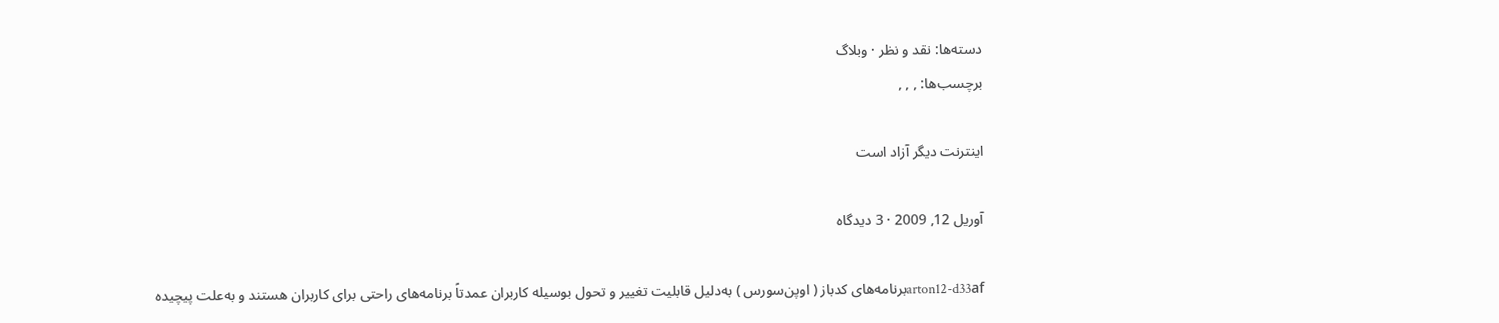دسته‌ها: نقد و نظر · وبلاگ
برچسب‌ها: , , ,

اینترنت دیگر آزاد است

آوریل 12, 2009 · 3 دیدگاه

arton12-d33afبرنامه‌های کدباز ( اوپن‌سورس ) به‌دلیل قابلیت تغییر و تحول بوسیله‌ کاربران عمدتاً برنامه‌های راحتی برای کاربران هستند و به‌علت پیچیده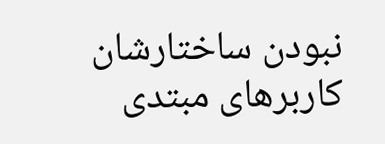نبودن ساختارشان کاربرهای مبتدی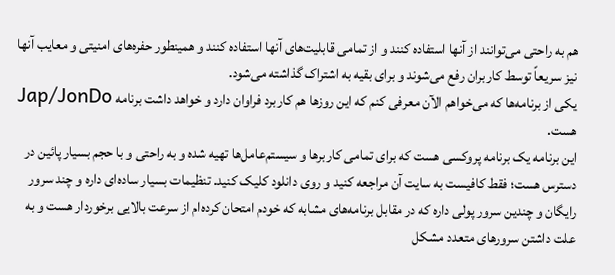هم به راحتی می‌توانند از آنها استفاده کنند و از تمامی قابلیت‌های آنها استفاده کنند و همینطور حفره‌های امنیتی و معایب آنها نیز سریعاً توسط کاربران رفع می‌شوند و برای بقیه به اشتراک گذاشته می‌شود.
یکی از برنامه‌ها که می‌خواهم الآن معرفی کنم که این روزها هم کاربرد فراوان دارد و خواهد داشت برنامه Jap/JonDo هست.
این برنامه یک برنامه پروکسی هست که برای تمامی کاربرها و سیستم‌عامل‌ها تهیه شده و به راحتی و با حجم بسیار پائین در دسترس هست؛ فقط کافیست به سایت آن مراجعه کنید و روی دانلود کلیک کنید. تنظیمات بسیار ساده‌ای داره و چند سرور رایگان و چندین سرور پولی داره که در مقابل برنامه‌های مشابه که خودم امتحان کرده‌ام از سرعت بالایی برخوردار هست و به علت داشتن سرورهای متعدد مشکل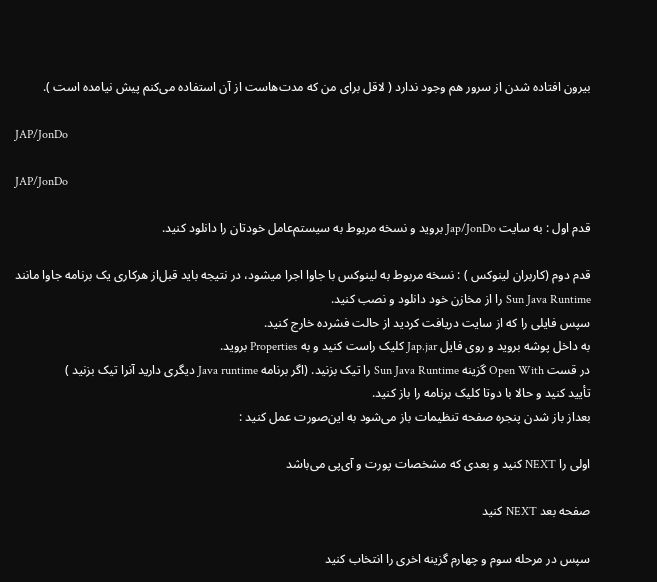بیرون افتاده شدن از سرور هم وجود ندارد ( لاقل برای من که مدت‌هاست از آن استفاده می‌کنم پیش نیامده است ).

JAP/JonDo

JAP/JonDo

قدم اول : به سایت Jap/JonDo بروید و نسخه مربوط به سیستم‌عامل خودتان را دانلود کنید.

قدم دوم (کاربران لینوکس ) : نسخه مربوط به لینوکس با جاوا اجرا میشود، در نتیجه باید قبل‌از هرکاری یک برنامه جاوا مانند Sun Java Runtime را از مخازن خود دانلود و نصب کنید.
سپس فایلی را که از سایت دریافت کردید از حالت فشرده خارج کنید.
به داخل پوشه بروید و روی فایل Jap.jar کلیک راست کنید و به Properties بروید.
در قست Open With گزینه Sun Java Runtime را تیک بزنید. (اگر برنامه Java runtime دیگری دارید آنرا تیک بزنید )
تأیید کنید و حالا با دوتا کلیک برنامه را باز کنید.
بعداز باز شدن پنجره صفحه تنظیمات باز می‌شود به این‌صورت عمل کنید :

اولی را NEXT کنید و بعدی که مشخصات پورت و آی‌پی می‌باشد

صفحه بعد NEXT کنید

سپس در مرحله سوم و چهارم گزینه اخری را انتخاب کنید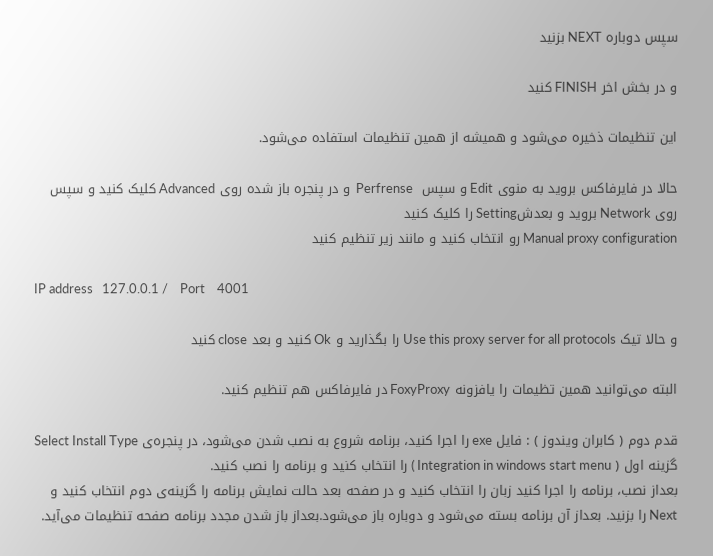سپس دوباره NEXT بزنید

و در بخش اخر FINISH کنید

این تنظیمات ذخیره می‌شود و همیشه از همین تنظیمات استفاده می‌شود.

حالا در فایرفاکس بروید به منوی Edit و سپس  Perfrense  و در پنجره باز شده روی Advanced کلیک کنید و سپس روی Network بروید و بعدشSetting را کلیک کنید
Manual proxy configuration رو انتخاب کنید و مانند زیر تنظیم کنید

IP address   127.0.0.1 /    Port    4001

و حالا تیک Use this proxy server for all protocols را بگذارید و Ok کنید و بعد close کنید

البته می‌توانید همین تظیمات را یافزونه FoxyProxy در فایر‌فاکس هم تنظیم کنید.

قدم دوم ( کابران ویندوز ) : فایل exe را اجرا کنید، برنامه شروع به نصب شدن می‌شود، در پنجره‌ی Select Install Type گزینه اول ( Integration in windows start menu ) را انتخاب کنید و برنامه را نصب کنید.
بعداز نصب، برنامه را اجرا کنید زبان را انتخاب کنید و در صفحه بعد حالت نمایش برنامه را گزینه‌ی دوم انتخاب کنید و Next را بزنید. بعداز آن برنامه بسته می‌شود و دوباره باز می‌شود.بعداز باز شدن مجدد برنامه صفحه تنظیمات می‌آید.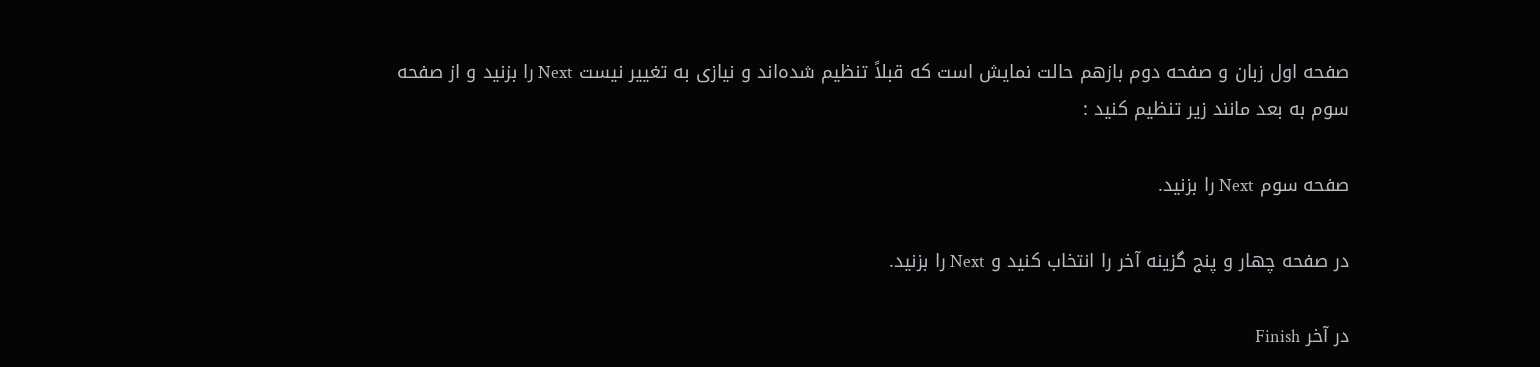صفحه اول زبان و صفحه دوم بازهم حالت نمایش است که قبلاً تنظیم شده‌اند و نیازی به تغییر نیست Next را بزنید و از صفحه سوم به بعد مانند زیر تنظیم کنید :

صفحه سوم Next را بزنید.

در صفحه چهار و پنج گزینه آخر را انتخاب کنید و Next را بزنید.

در آخر Finish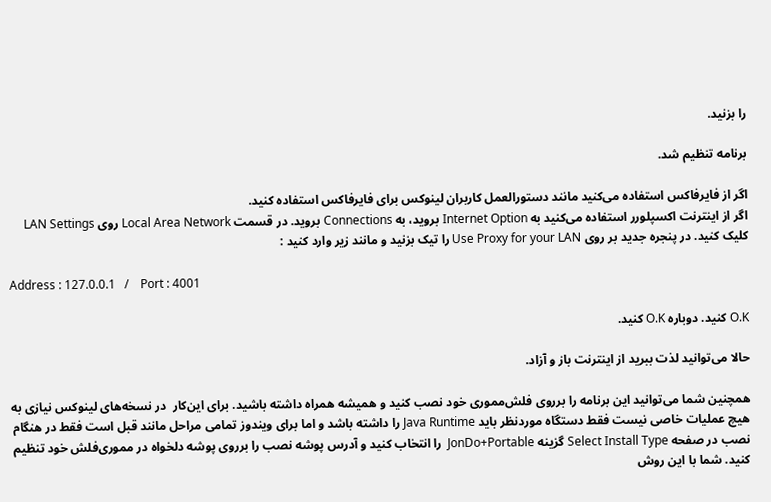را بزنید.

برنامه تنظیم شد.

اگر از فایرفاکس استفاده می‌کنید مانند دستورالعمل کاربران لینوکس برای فایرفاکس استفاده کنید.
اگر از اینترنت اکسپلورر استفاده می‌کنید به Internet Option بروید، به Connections بروید. در قسمت Local Area Network روی LAN Settings کلیک کنید. در پنجره جدید بر روی Use Proxy for your LAN را تیک بزنید و مانند زیر وارد کنید :

Address : 127.0.0.1   /    Port : 4001

O.K کنید. دوباره O.K کنید.

حالا می‌توانید لذت ببرید از اینترنت باز و آزاد.

همچنین شما می‌توانید این برنامه را برروی فلش‌مموری خود نصب کنید و همیشه همراه داشته باشید. برای این‌کار  در نسخه‌های لینوکس نیازی به هیچ عملیات خاصی نیست فقط دستگاه موردنظر باید Java Runtime را داشته باشد و اما برای ویندوز تمامی مراحل مانند قبل است فقط در هنگام نصب در صفحه Select Install Type گزینه JonDo+Portable  را انتخاب کنید و آدرس پوشه نصب را برروی پوشه دلخواه در مموری‌فلش خود تنظیم کنید. شما با این روش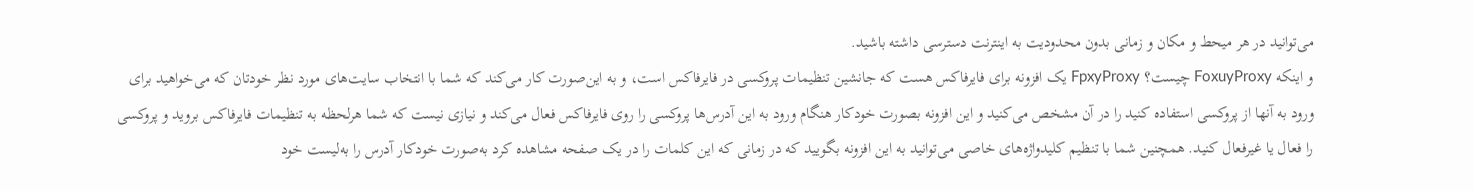می‌توانید در هر میحط و مکان و زمانی بدون محدودیت به اینترنت دسترسی داشته باشید.
و اینکه FoxuyProxy چیست؟ FpxyProxy یک افزونه برای فایر‌فاکس هست که جانشین تنظیمات پروکسی در فایر‌فاکس است، و به این‌صورت کار می‌کند که شما با انتخاب سایت‌های مورد نظر خودتان که می‌خواهید برای ورود به آنها از پروکسی استفاده کنید را در آن مشخص می‌کنید و این افزونه بصورت خودکار هنگام ورود به این آدرس‌ها پروکسی را روی فایر‌فاکس فعال می‌کند و نیازی نیست که شما هرلحظه به تنظیمات فایر‌فاکس بروید و پروکسی را فعال یا غیرفعال کنید. همچنین شما با تنظیم کلیدواژه‌های خاصی می‌توانید به این افزونه بگویید که در زمانی که این کلمات را در یک صفحه مشاهده کرد به‌صورت خودکار آدرس را به‌لیست خود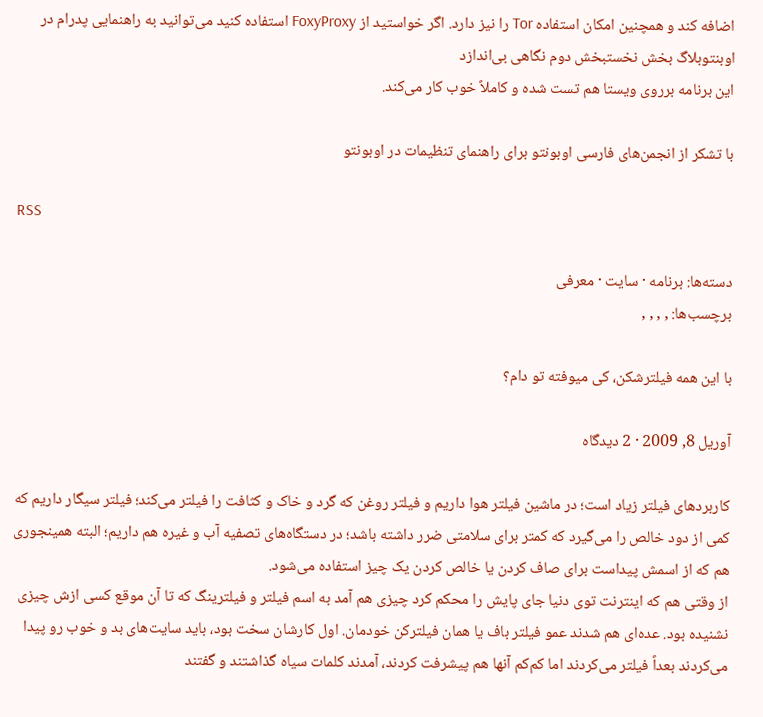اضافه کند و همچنین امکان استفاده Tor را نیز دارد. اگر خواستید از FoxyProxy استفاده کنید می‌توانید به راهنمایی پدرام در اوبنتو‌بلاگ بخش نخستبخش دوم نگاهی بی‌اندازد
این برنامه برروی ویستا هم تست شده و کاملاً خوب کار می‌کند.

با تشکر از انجمن‌های فارسی اوبونتو برای راهنمای تنظیمات در اوبونتو

RSS

دسته‌ها: برنامه · سایت · معرفی
برچسب‌ها: , , , ,

با این همه فیلترشکن، کی میوفته تو دام؟

آوریل 8, 2009 · 2 دیدگاه

کاربردهای فیلتر زیاد است؛ در ماشین فیلتر هوا داریم و فیلتر روغن که گرد و خاک و کثافت را فیلتر می‌کند؛ فیلتر سیگار داریم که کمی از دود خالص را می‌گیرد که کمتر برای سلامتی ضرر داشته باشد؛ در دستگاه‌های تصفیه آب و غیره هم داریم؛ البته همینجوری هم که از اسمش پیداست برای صاف کردن یا خالص کردن یک چیز استفاده می‌شود.
از وقتی هم که اینترنت توی دنیا جای پایش را محکم کرد چیزی هم آمد به اسم فیلتر و فیلترینگ که تا آن موقع کسی ازش چیزی نشنیده بود. عده‌ای هم شدند عمو فیلتر باف یا همان فیلترکن خودمان. اول کارشان سخت بود، باید سایت‌های بد و خوب رو پیدا می‌کردند بعداً فیلتر می‌کردند اما کم‌کم آنها هم پیشرفت کردند، آمدند کلمات سیاه گذاشتند و گفتند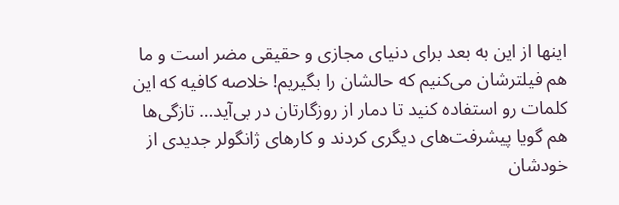اینها از این به بعد برای دنیای مجازی و حقیقی مضر است و ما هم فیلترشان می‌کنیم که حالشان را بگیریم! خلاصه کافیه که این کلمات رو استفاده کنید تا دمار از روزگارتان در بی‌آید… تازگی‌ها هم گویا پیشرفت‌های دیگری کردند و کارهای ژانگولر جدیدی از خودشان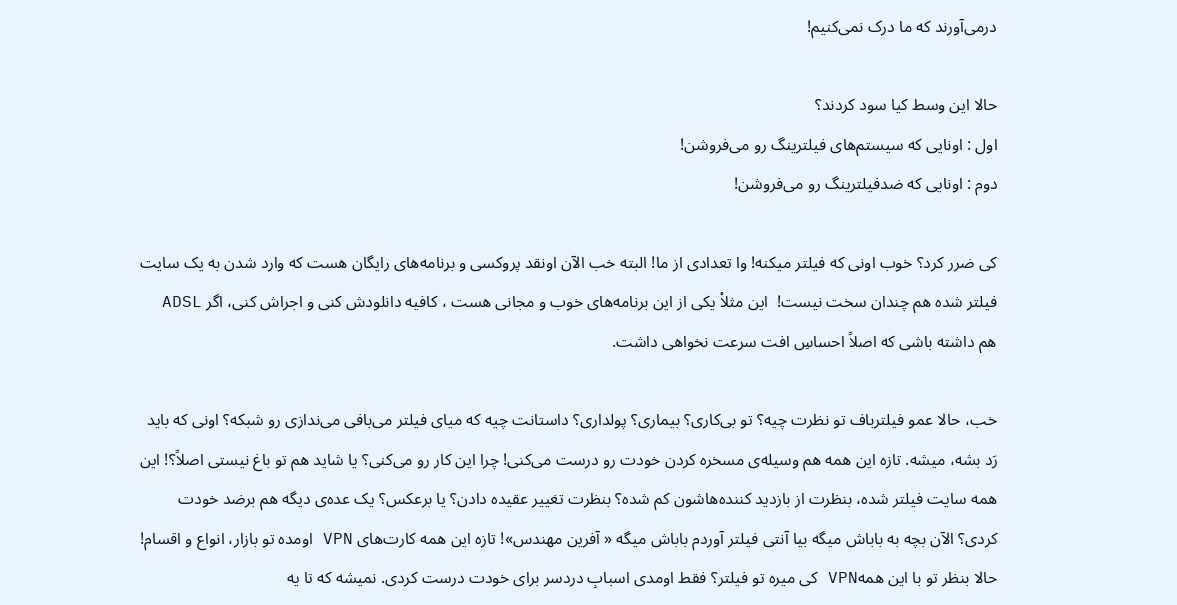درمی‌آورند که ما درک نمی‌کنیم!

حالا این وسط کیا سود کردند؟
اول : اونایی که سیستم‌های فیلترینگ رو می‌فروشن!
دوم : اونایی که ضدفیلترینگ رو می‌فروشن!

کی ضرر کرد؟ خوب اونی که فیلتر میکنه! وا تعدادی از ما! البته خب الآن اونقد پروکسی و برنامه‌های رایگان هست که وارد شدن به یک سایت فیلتر شده هم چندان سخت نیست!  این مثلاْ یکی از این برنامه‌های خوب و مجانی هست ، کافیه دانلودش کنی و اجراش کنی، اگر ADSL هم داشته باشی که اصلاً احساسِ افت سرعت نخواهی داشت.

خب، حالا عمو فیلترباف تو نظرت چیه؟ تو بی‌کاری؟ بیماری؟ پولداری؟ داستانت چیه که میای فیلتر می‌بافی می‌ندازی رو شبکه؟ اونی که باید رَد بشه، میشه. تازه این همه هم وسیله‌ی مسخره کردن خودت رو درست می‌کنی! چرا این کار رو می‌کنی؟ یا شاید هم تو باغ نیستی اصلاً؟! این همه سایت فیلتر شده، بنظرت از بازدید کننده‌هاشون کم شده؟ بنظرت تغییر عقیده دادن؟ یا برعکس؟ یک عده‌‌ی دیگه هم برضد خودت کردی؟ الآن بچه به باباش میگه بیا آنتی فیلتر آوردم باباش میگه « آفرین مهندس»! تازه این همه کارت‌های VPN اومده تو بازار، انواع و اقسام! حالا بنظر تو با این همهVPN کی میره تو فیلتر؟ فقط اومدی اسبابِ دردسر برای خودت درست کردی. نمیشه که تا یه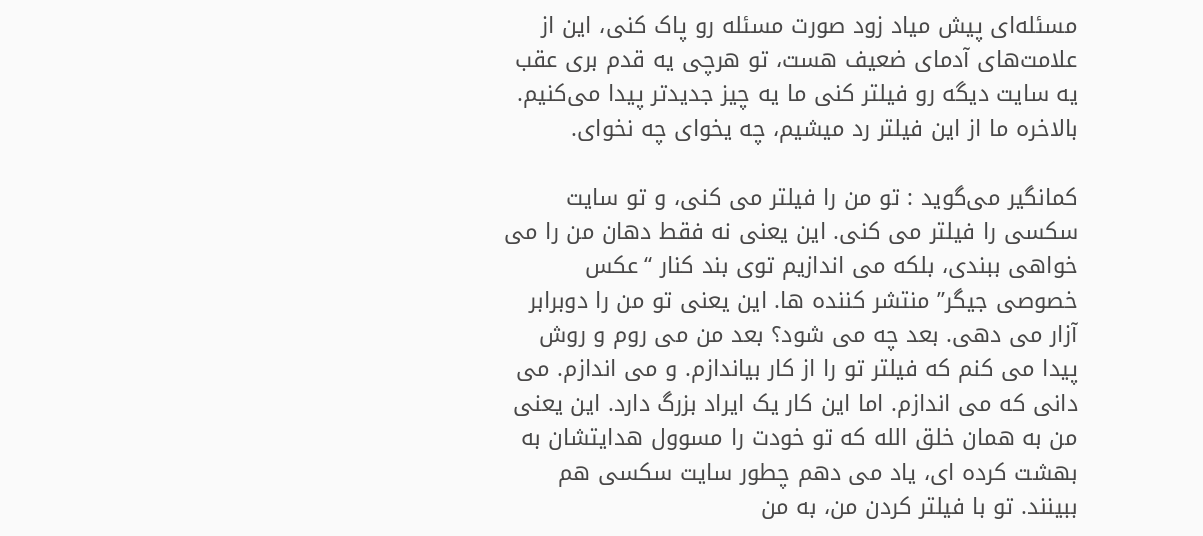مسئله‌ای پیش میاد زود صورت مسئله رو پاک کنی، این از علامت‌های آدمای ضعیف هست، تو هرچی یه قدم بری عقب یه سایت دیگه رو فیلتر کنی ما یه چیز جدیدتر پیدا می‌کنیم. بالاخره ما از این فیلتر رد میشیم، چه یخوای چه نخوای.

کمانگیر می‌گوید : تو من را فیلتر می کنی، و تو سایت سکسی را فیلتر می کنی. این یعنی نه فقط دهان من را می خواهی ببندی، بلکه می اندازیم توی بند کنار “عکس خصوصی جیگر” منتشر کننده ها. این یعنی تو من را دوبرابر آزار می دهی. بعد چه می شود؟ بعد من می روم و روش پیدا می کنم که فیلتر تو را از کار بیاندازم. و می اندازم. می دانی که می اندازم. اما این کار یک ایراد بزرگ دارد. این یعنی من به همان خلق الله که تو خودت را مسوول هدایتشان به بهشت کرده ای، یاد می دهم چطور سایت سکسی هم ببینند. تو با فیلتر کردن من، به من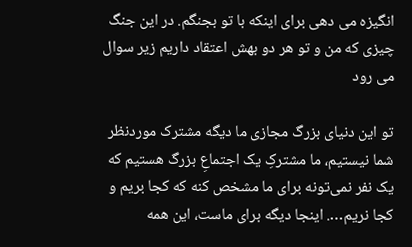انگیزه می دهی برای اینکه با تو بجنگم. در این جنگ چیزی که من و تو هر دو بهش اعتقاد داریم زیر سوال می رود

تو این دنیای بزرگ مجازی ما دیگه مشترک موردنظر شما نیستیم، ما مشترکِ یک اجتماعِ بزرگ هستیم که یک نفر نمی‌تونه برای ما مشخص کنه که کجا بریم و کجا نریم…. اینجا دیگه برای ماست، این همه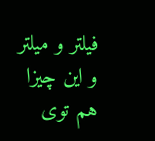فیلتر و میلتر و این چیزا هم توی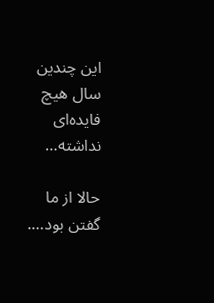این چندین سال هیچ فایده‌ای نداشته…

حالا از ما گفتن بود….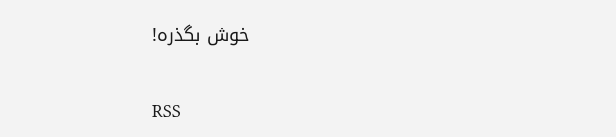خوش بگذره!

RSS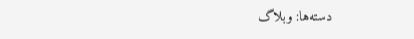دسته‌ها: وبلاگ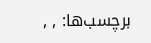برچسب‌ها: , ,